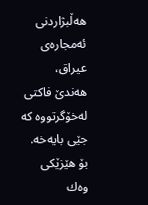هه‌ڵبژاردنی ئه‌مجاره‌ی عیراق‌، هه‌ندێ فاكتی له‌خۆگرتووه‌ كه‌ جێی بایه‌خە. بۆ هێزێكی وه‌ك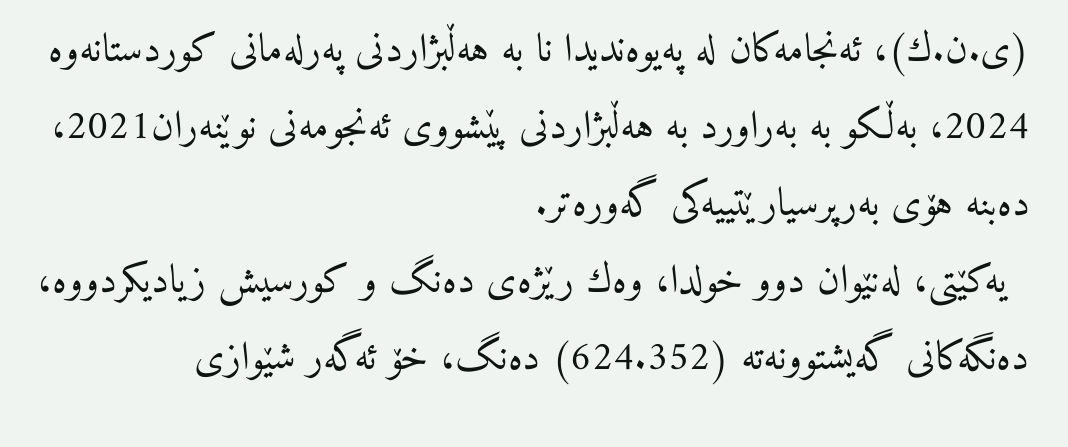(ی.ن.ك)، ئه‌نجامه‌كان له‌ په‌یوه‌ندیدا نا به‌ هه‌ڵبژاردنی په‌رله‌مانی كوردستانه‌وه 2024، به‌ڵكو به‌ به‌راورد به‌ هه‌ڵبژاردنی پێشووی ئه‌نجومه‌نی نوێنه‌ران2021، ده‌بنه‌ هۆی به‌رپرسیارێتییه‌كی گه‌وره‌تر.
  یه‌كێتی، له‌نێوان دوو خولدا، وه‌ك رێژه‌ی ده‌نگ و كورسیش زیادیكردووه‌، ده‌نگه‌كانی گه‌یشتوونه‌ته ‌(624.352) ده‌نگ، خۆ ئه‌گه‌ر شێوازی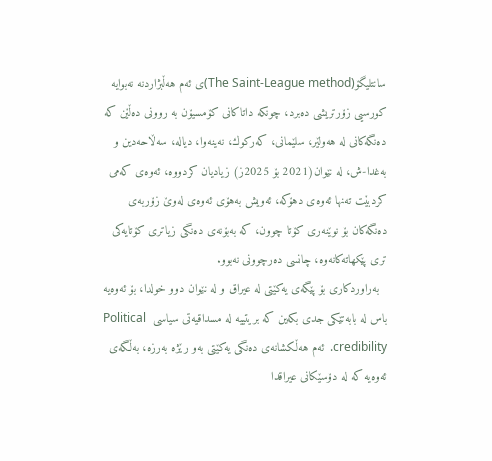سانتلیگۆ(The Saint-League method)ی ئه‌م هه‌ڵبژاردنه‌ نه‌بوایه‌ كورسیی زۆرتریشی ده‌برد، چونكه‌ داتاكانی كۆمسیۆن به‌ روونی ده‌ڵێن كه‌ ده‌نگه‌كانی له‌ هه‌ولێر، سلێمانی، كه‌ركوك، نه‌ینه‌وا، دیاله‌، سه‌ڵاحه‌دین و به‌غدا-ش، له‌ نێوان(2021 بۆ 2025ز) زیادیان كردووه‌، ئه‌وه‌ی كه‌می كردبێت ته‌نها‌ ئه‌وه‌ی دهۆكه‌‌، ئه‌ویش به‌هۆی ئه‌وه‌ی‌ له‌وێ زۆربه‌ی ده‌نگه‌كان بۆ نوێنه‌ری كۆتا چوون، كه‌ به‌بۆنه‌ی ده‌نگی زیاتری كۆتایه‌كی تری پێكهاته‌كانه‌وه‌،‌ چانسی ده‌رچوونی نه‌بوو.
  به‌راوردكاری بۆ پێگه‌ی یه‌كێتی له‌ عیراق و له‌ نێوان دوو خولدا،‌ بۆ ئه‌وه‌یه‌ باس له‌ بابه‌تێكی جدی بكه‌ین كه‌ بریتییه‌ له‌ مسداقیه‌تی سیاسی  Political credibility.  ئه‌م هه‌ڵكشانه‌ی ده‌نگی یه‌كێتی به‌و رێژه‌ به‌رزه‌، به‌ڵگه‌ی ئه‌وه‌یه‌ كه‌ له‌ دۆسێكانی عیراقدا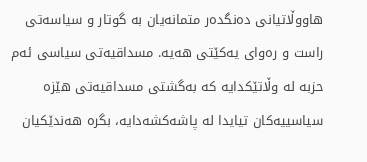هاووڵاتیانی ده‌نگده‌ر متمانه‌یان به‌ گوتار و سیاسه‌تی راست و ره‌وای یه‌كێتی هه‌یه. مسداقیه‌تی سیاسی ئه‌م حزبه‌ له‌ وڵاتێكدا‌یه‌ كه‌ به‌گشتی مسداقیه‌تی هێزه سیاسییه‌‌كان تیایدا له‌ پاشه‌كشه‌دایه، بگره‌ هه‌ندێكیان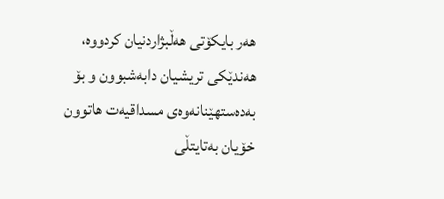هه‌ر بایكۆتی هه‌ڵبژاردنیان كردووه‌، هه‌ندێكی تریشیان دابه‌شبوون و بۆ به‌ده‌ستهێنانه‌وه‌ی مسداقیه‌ت هاتوون خۆیان به‌تایتڵی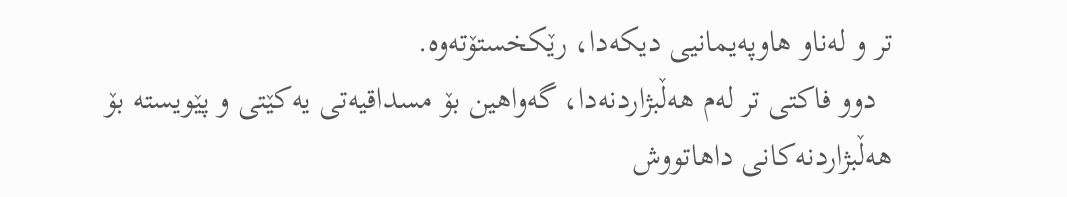تر و له‌‌ناو هاوپه‌یمانیی دیكه‌دا، رێكخستۆته‌وه‌.
  دوو فاكتی تر له‌م هه‌ڵبژاردنه‌دا، گه‌واهین بۆ مسداقیه‌تی یه‌كێتی و پێویسته‌ بۆ هه‌ڵبژاردنه‌كانی داهاتووش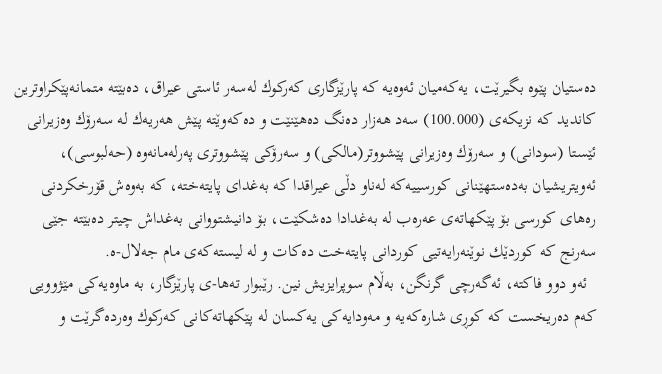ده‌ستیان پێوه‌ بگیرێت، یه‌كه‌میان ئه‌وه‌یه‌ كه‌ پارێزگاری كه‌ركوك له‌سه‌ر ئاستی عیراق، ده‌بێته‌ متمانه‌پێكراوترین كاندید كه‌ نزیكه‌ی (100.000) سه‌د هه‌زار ده‌نگ ده‌هێنێت و ده‌كه‌وێته‌ پێش هه‌ریه‌ك له ‌سه‌رۆك وه‌زیرانی ئێستا (سودانی) و سه‌رۆك وه‌زیرانی پێشووتر(مالكی) و سه‌رۆكی پێشووتری په‌رله‌مانه‌وه (حه‌لبوسی)، ئه‌ویتریشیان به‌ده‌ستهێنانی كورسییه‌كه‌ له‌ناو دڵی عیراقدا كه‌ به‌غدای پایته‌خته‌، كه‌ به‌وه‌ش قۆرخكردنی ره‌های كورسی بۆ پێكهاته‌ی عه‌ره‌ب له‌ به‌غدادا ده‌شكێت، بۆ دانیشتووانی به‌غداش‌ چیتر ده‌بێته‌ جێی سه‌رنج كه‌ كوردێك نوێنه‌رایه‌تیی كوردانی پایته‌خت ده‌كات و له‌ لیسته‌كه‌ی مام جه‌لال-ه‌.
  ئه‌و دوو فاكته‌، ئه‌گه‌رچی گرنگن، به‌ڵام سوپرایزیش نین. رێبوار ته‌ها-ی پارێزگار، به‌ ماوه‌یه‌كی مێژوویی كه‌م ده‌ریخست كه‌ كوڕی شاره‌كه‌یه‌ و مه‌ودایه‌كی یه‌كسان له‌ پێكهاته‌كانی كه‌ركوك وه‌رده‌گرێت و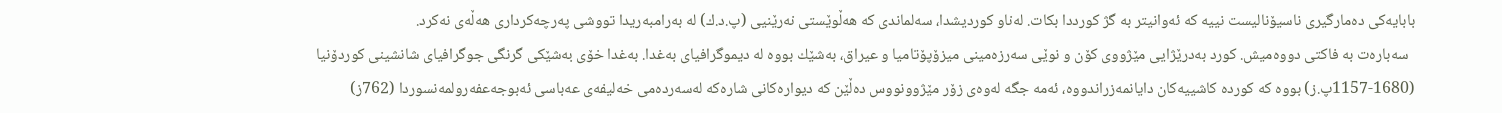بابایه‌كی ده‌مارگیری ناسیۆنالیست نییه‌ كه‌ ئه‌وانیتر به‌ گژ كورددا بكات. له‌ناو كوردیشدا،‌ سه‌لماندی كه‌ هه‌ڵوێستی نه‌رێنیی (پ.د.ك) له‌ به‌رامبه‌ریدا تووشی په‌رچه‌كرداری هه‌ڵه‌ی نه‌كرد.
  سه‌باره‌ت به‌ فاكتی دووه‌میش. كورد به‌درێژایی مێژووی كۆن و نوێی سه‌رزه‌مینی میزۆپۆتامیا و عیراق، به‌شێك بووه‌ له‌ دیموگرافیای به‌غدا. به‌غدا خۆی به‌شێكی گرنگی جوگرافیای شانشینی كوردۆنیا (1680-1157پ.ز) بووه‌ كه‌ كورده‌ كاشییه‌كان دایانمه‌زراندووه‌‌، ئه‌مه‌ جگه‌ له‌وه‌ی زۆر مێژوونووس ده‌ڵێن كه‌ دیواره‌كانی شاره‌كه‌ له‌سه‌رده‌می خه‌لیفه‌ی عه‌باسی ئه‌بوجه‌عفه‌رو‌لمه‌نسوردا (762ز)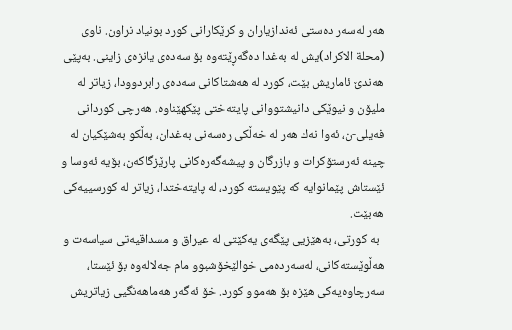هه‌ر له‌سه‌ر ده‌ستی ئه‌ندازیاران و كرێكارانی كورد بونیاد نراون. ناوی (محلة‌ الاكراد)یش له‌ به‌غدا ده‌گه‌ڕێته‌وه‌ بۆ سه‌ده‌ی یانزه‌ی زاینی. به‌پێی هه‌ندێ ئاماریش بێت، كورد له‌ هه‌شتاكانی سه‌ده‌ی رابردوودا، زیاتر له‌ ملیۆن و نیوێكی دانیشتووانی پایته‌ختی پێكهێناوه‌. هه‌رچی كوردانی فه‌یلی-ن، ئه‌وا نه‌ك هه‌ر له‌ خه‌ڵكی ره‌سه‌نی به‌غدان، به‌ڵكو به‌شێكیان له‌ چینه‌ ئه‌رستۆكرات و بازرگان و پیشه‌گه‌ره‌كانی پارێزگاكه‌ن، بۆیه‌ ئه‌وسا و ئێستاش پێمانوایه‌ كه‌ پێویسته‌ كورد، له‌ پایته‌ختدا، زیاتر له‌ كورسییه‌كی هه‌بێت.
  به‌ كورتی، به‌هێزیی پێگه‌ی یه‌كێتی له‌ عیراق و مسداقیه‌تی سیاسه‌ت و هه‌ڵوێسته‌كانی، له‌سه‌رده‌می خوالێخۆشبوو مام جه‌لاله‌وه بۆ ئێستا، سه‌رچاوه‌یه‌كی هێزه‌ بۆ هه‌موو كورد. خۆ ئه‌گه‌ر هه‌ماهه‌نگیی زیاتریش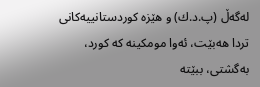له‌گه‌ڵ (پ.د.ك) و هێزه‌ كوردستانییه‌كانی تردا هه‌بێت، ئه‌وا مومكینه‌ كه‌ كورد، به‌گشتی، ببێته‌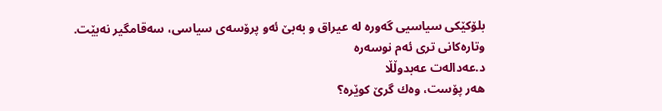بلۆكێكی سیاسیی گه‌وره‌ له‌ عیراق و به‌بێ ئه‌و پرۆسه‌ی سیاسی، سه‌قامگیر نه‌بێت.
وتارەکانی تری ئەم نوسەرە
د.عەدالەت عەبدوڵڵا
هه‌ر پۆست، وه‌ك گرێ كوێره؟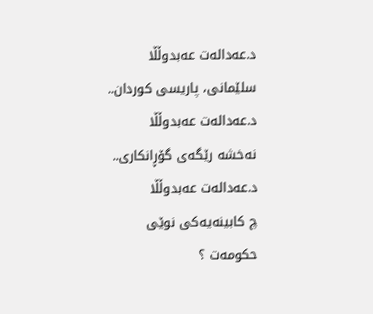د.عەدالەت عەبدوڵڵا
سلێمانی، پاریسی كوردان..
د.عەدالەت عەبدوڵڵا
نەخشە رێگەی گۆڕانكاری..
د.عەدالەت عەبدوڵڵا
چ كابینەیەكی نوێی حكومەت ؟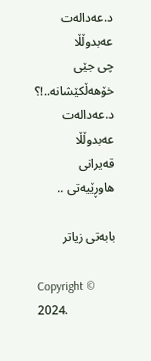د.عەدالەت عەبدوڵڵا
چی جێی خۆهەڵكێشانە..!؟
د.عەدالەت عەبدوڵڵا
قەیرانی هاوڕێیەتی ..

بابەتی زیاتر

Copyright © 2024.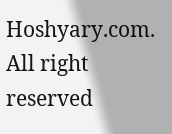Hoshyary.com. All right reserved